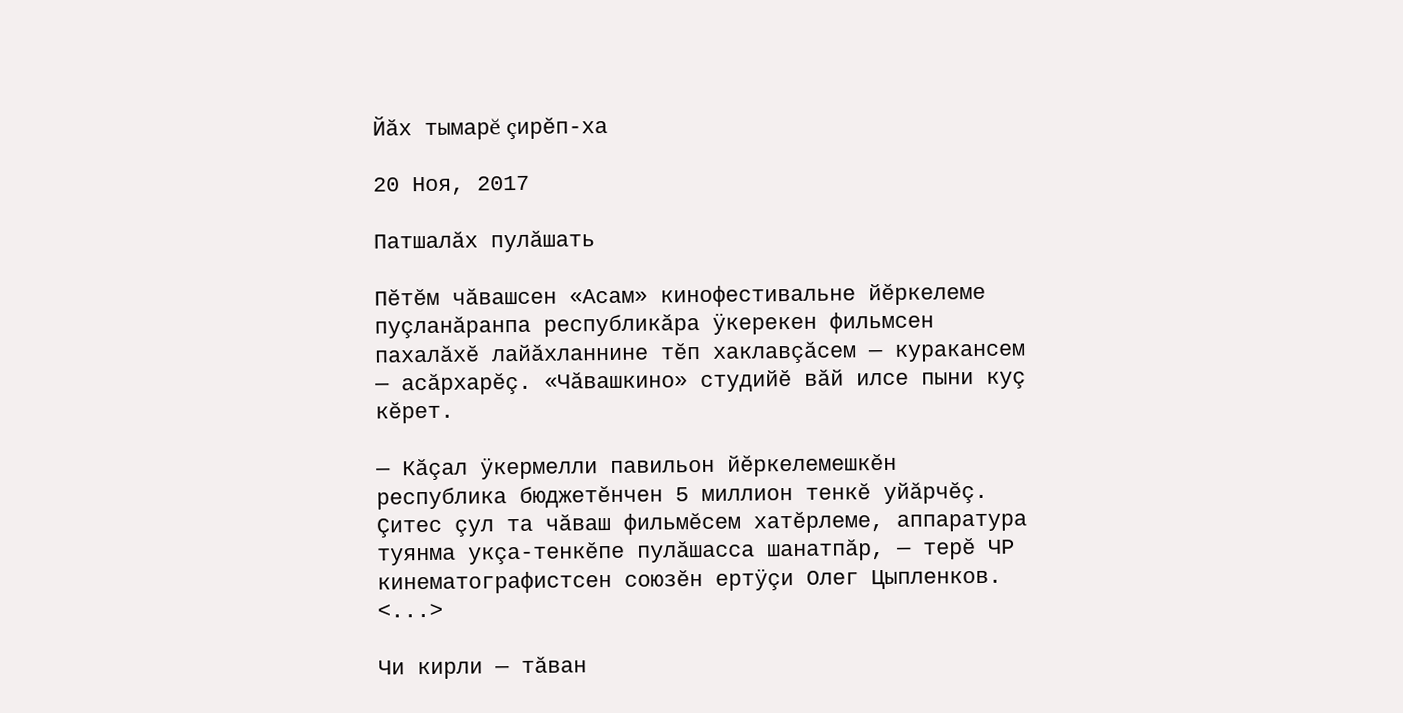Йăх тымарĕ çирĕп-ха

20 Ноя, 2017

Патшалăх пулăшать

Пĕтĕм чăвашсен «Асам» кинофестивальне йĕркелеме пуçланăранпа республикăра ÿкерекен фильмсен пахалăхĕ лайăхланнине тĕп хаклавçăсем — куракансем — асăрхарĕç. «Чăвашкино» студийĕ вăй илсе пыни куç кĕрет.

— Кăçал ÿкермелли павильон йĕркелемешкĕн республика бюджетĕнчен 5 миллион тенкĕ уйăрчĕç. Çитес çул та чăваш фильмĕсем хатĕрлеме, аппаратура туянма укçа-тенкĕпе пулăшасса шанатпăр, — терĕ ЧР кинематографистсен союзĕн ертÿçи Олег Цыпленков. <...>

Чи кирли — тăван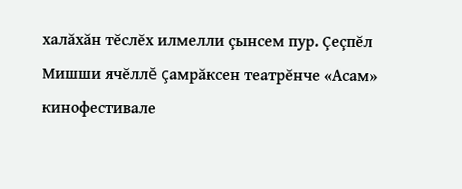халăхăн тĕслĕх илмелли çынсем пур. Çеçпĕл Мишши ячĕллĕ çамрăксен театрĕнче «Асам» кинофестивале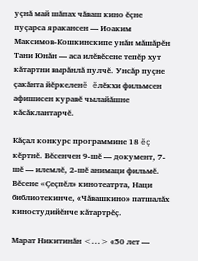уçнă май шăпах чăваш кино ĕçне пуçарса яракансен — Иоаким Максимов-Кошкинскипе унăн мăшăрĕн Тани Юнăн — аса илĕвĕсене тепĕр хут кăтартни вырăнлă пулчĕ. Унсăр пуçне çакăнта йĕркеленĕ ĕлĕкхи фильмсен афишисен куравĕ чылайăшне кăсăклантарчĕ.

Кăçал конкурс программине 18 ĕç кĕртнĕ. Вĕсенчен 9-шĕ — документ, 7-шĕ — илемлĕ, 2-шĕ анимаци фильмĕ. Вĕсене «Çеçпĕл» кинотеатрта, Наци библиотекинче, «Чăвашкино» патшалăх киностудийĕнче кăтартрĕç.

Марат Никитинăн <...> «50 лет —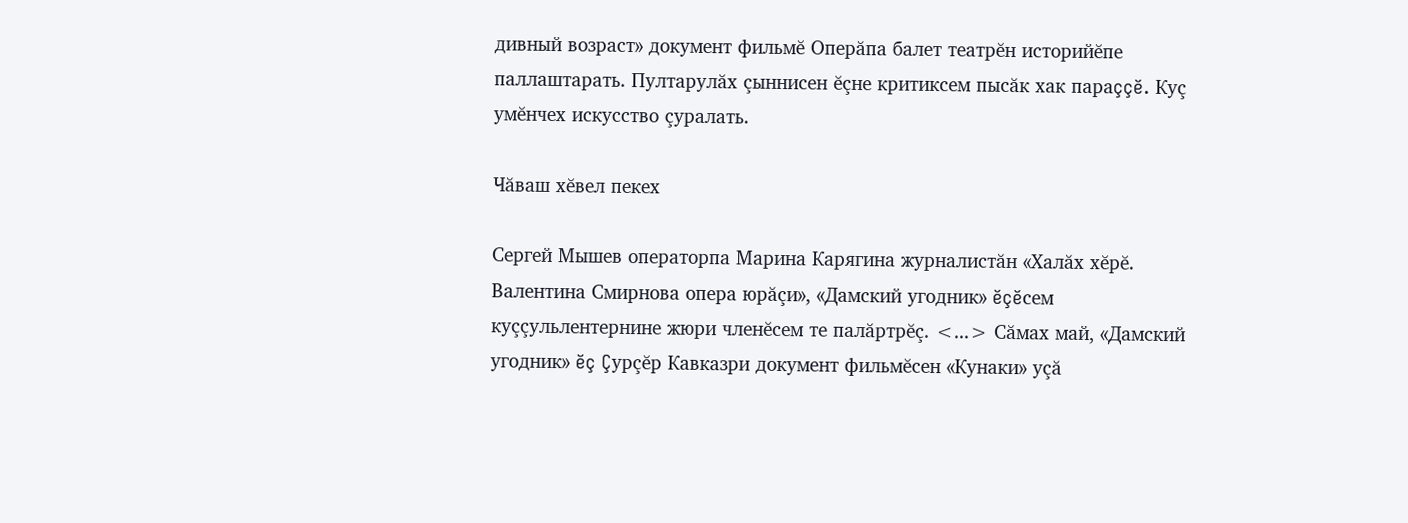дивный возраст» документ фильмĕ Оперăпа балет театрĕн историйĕпе паллаштарать. Пултарулăх çыннисен ĕçне критиксем пысăк хак параççĕ. Куç умĕнчех искусство çуралать.

Чăваш хĕвел пекех

Сергей Мышев операторпа Марина Карягина журналистăн «Халăх хĕрĕ. Валентина Смирнова опера юрăçи», «Дамский угодник» ĕçĕсем куççульлентернине жюри членĕсем те палăртрĕç. <...> Сăмах май, «Дамский угодник» ĕç Çурçĕр Кавказри документ фильмĕсен «Кунаки» уçă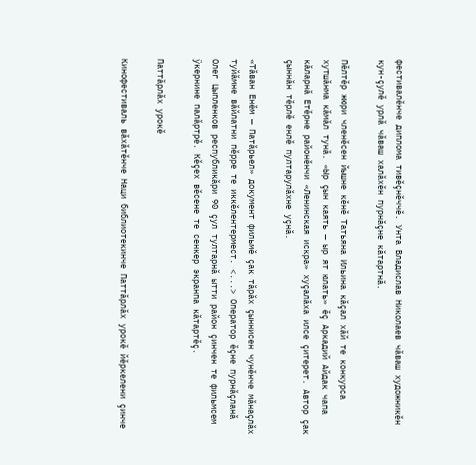фестивалĕнче диплома тивĕçнĕччĕ. Унта Владислав Николаев чăваш художникĕн кун-çулĕ урлă чăваш халăхĕн пурнăçне кăтартнă.

Пĕлтĕр жюри членĕсен йышне кĕнĕ Татьяна Ильина кăçал хăй те конкурса хутшăнма кăмăл тунă. «Ыр çын каять — ыр ят юлать» ĕç Аркадий Айдак чапа кăларнă Етĕрне районĕнчи «Ленинская искра» хуçалăха илсе çитерет. Автор çак çыннăн тĕрлĕ енлĕ пултарулăхне уçнă.

«Тăван Енĕм — Патăрьел» документ фильмĕ çак тăрăх çыннисен чунĕнче мăнаçлăх туйăмне вăйлатни пĕрре те иккĕлентермест. <...> Оператор ĕçне пурнăçланă Олег Цыпленков республикăри 90 çул тултарнă ытти район çинчен те фильмсем ÿкернине палăртрĕ. Кĕçех вĕсене те сенкер экранпа кăтартĕç.

Паттăрлăх урокĕ

Кинофестиваль вăхăтĕнче Наци библиотекинче Паттăрлăх урокĕ йĕркелени çинче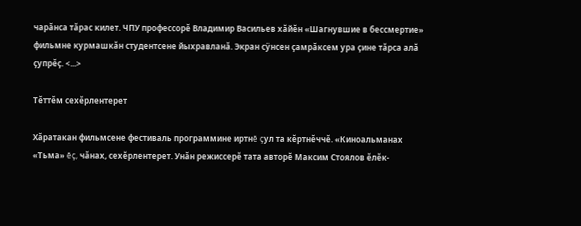чарăнса тăрас килет. ЧПУ профессорĕ Владимир Васильев хăйĕн «Шагнувшие в бессмертие» фильмне курмашкăн студентсене йыхравланă. Экран сÿнсен çамрăксем ура çине тăрса алă çупрĕç. <...>

Тĕттĕм сехĕрлентерет

Хăратакан фильмсене фестиваль программине иртнĕ çул та кĕртнĕччĕ. «Киноальманах «Тьма» ĕç, чăнах, сехĕрлентерет. Унăн режиссерĕ тата авторĕ Максим Стоялов ĕлĕк-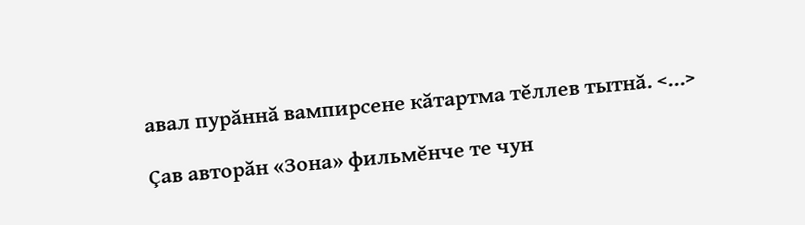авал пурăннă вампирсене кăтартма тĕллев тытнă. <...>

Çав авторăн «Зона» фильмĕнче те чун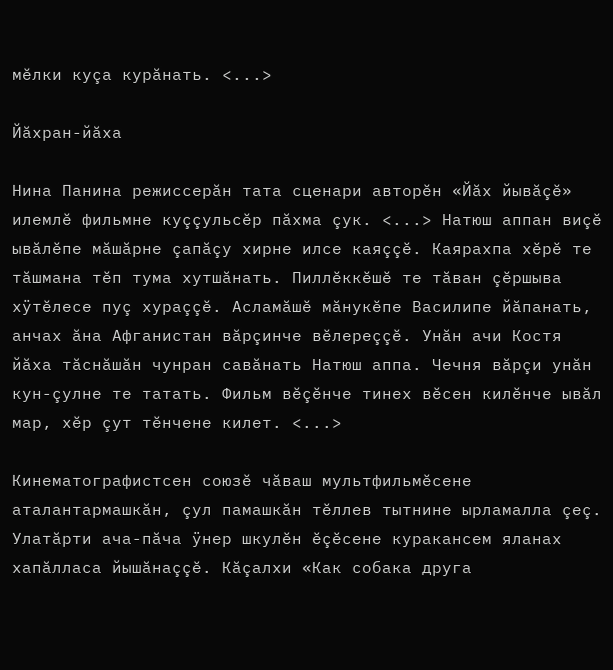мĕлки куçа курăнать. <...>

Йăхран-йăха

Нина Панина режиссерăн тата сценари авторĕн «Йăх йывăçĕ» илемлĕ фильмне куççульсĕр пăхма çук. <...> Натюш аппан виçĕ ывăлĕпе мăшăрне çапăçу хирне илсе каяççĕ. Каярахпа хĕрĕ те тăшмана тĕп тума хутшăнать. Пиллĕккĕшĕ те тăван çĕршыва хÿтĕлесе пуç хураççĕ. Асламăшĕ мăнукĕпе Василипе йăпанать, анчах ăна Афганистан вăрçинче вĕлереççĕ. Унăн ачи Костя йăха тăснăшăн чунран савăнать Натюш аппа. Чечня вăрçи унăн кун-çулне те татать. Фильм вĕçĕнче тинех вĕсен килĕнче ывăл мар, хĕр çут тĕнчене килет. <...>

Кинематографистсен союзĕ чăваш мультфильмĕсене аталантармашкăн, çул памашкăн тĕллев тытнине ырламалла çеç. Улатăрти ача-пăча ÿнер шкулĕн ĕçĕсене куракансем яланах хапăлласа йышăнаççĕ. Кăçалхи «Как собака друга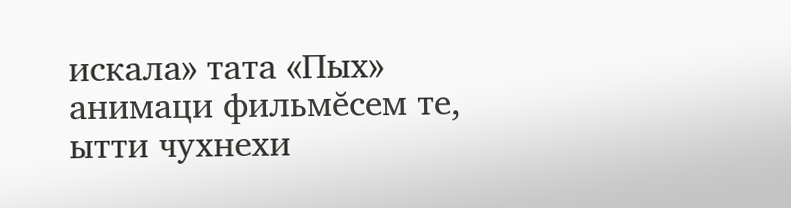искала» тата «Пых» анимаци фильмĕсем те, ытти чухнехи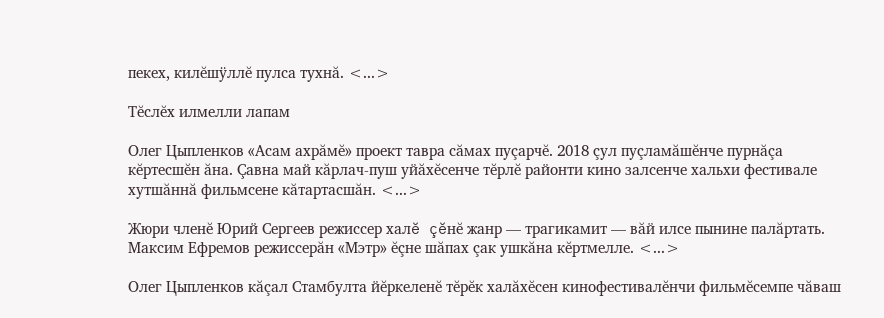пекех, килĕшÿллĕ пулса тухнă. <...>

Тĕслĕх илмелли лапам

Олег Цыпленков «Асам ахрăмĕ» проект тавра сăмах пуçарчĕ. 2018 çул пуçламăшĕнче пурнăçа кĕртесшĕн ăна. Çавна май кăрлач-пуш уйăхĕсенче тĕрлĕ районти кино залсенче хальхи фестивале хутшăннă фильмсене кăтартасшăн. <...>

Жюри членĕ Юрий Сергеев режиссер халĕ çĕнĕ жанр — трагикамит — вăй илсе пынине палăртать. Максим Ефремов режиссерăн «Мэтр» ĕçне шăпах çак ушкăна кĕртмелле. <...>

Олег Цыпленков кăçал Стамбулта йĕркеленĕ тĕрĕк халăхĕсен кинофестивалĕнчи фильмĕсемпе чăваш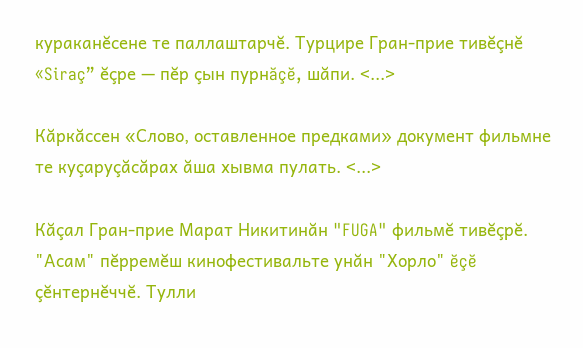кураканĕсене те паллаштарчĕ. Турцире Гран-прие тивĕçнĕ «Siraç” ĕçре — пĕр çын пурнăçĕ, шăпи. <...>

Кăркăссен «Слово, оставленное предками» документ фильмне те куçаруçăсăрах ăша хывма пулать. <...>

Кăçал Гран-прие Марат Никитинăн "FUGA" фильмĕ тивĕçрĕ. "Асам" пĕрремĕш кинофестивальте унăн "Хорло" ĕçĕ çĕнтернĕччĕ. Тулли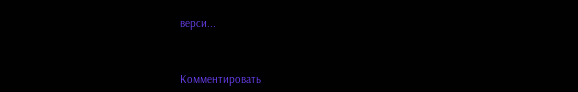верси...



Комментировать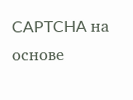CAPTCHA на основе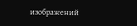изображений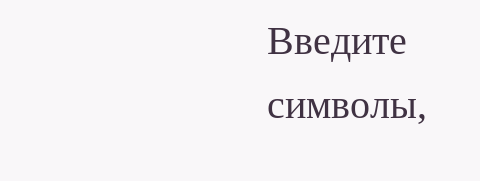Введите символы,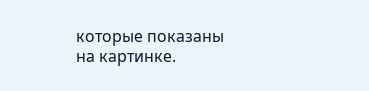которые показаны на картинке.